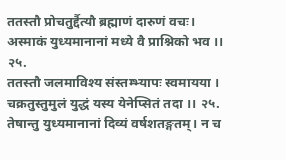ततस्तौ प्रोचतुर्द्दैत्यौ ब्रह्माणं दारुणं वचः। अस्माकं युध्यमानानां मध्ये वै प्राश्निको भव ।। २५.
ततस्तौ जलमाविश्य संस्तम्भ्यापः स्वमायया । चक्रतुस्तुमुलं युद्धं यस्य येनेप्सितं तदा ।। २५.
तेषान्तु युध्यमानानां दिव्यं वर्षशतङ्गतम्। न च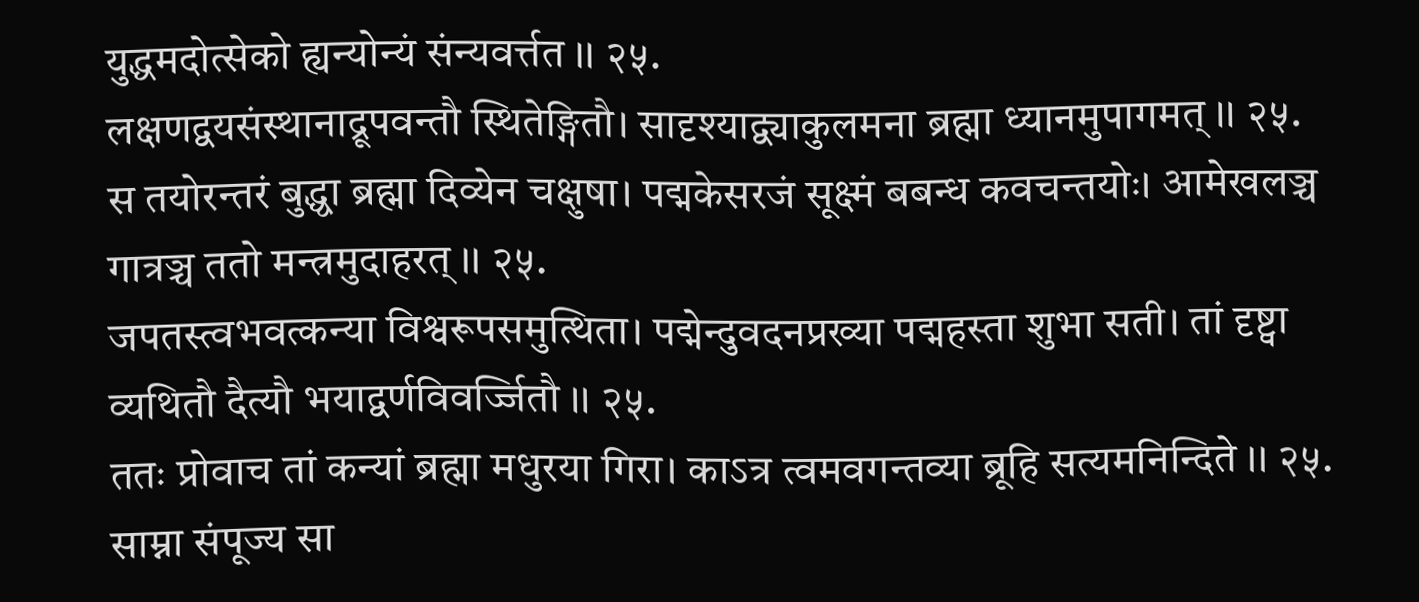युद्धमदोत्सेको ह्यन्योन्यं संन्यवर्त्तत ।। २५.
लक्षणद्वयसंस्थानाद्रूपवन्तौ स्थितेङ्गितौ। सादृश्याद्व्याकुलमना ब्रह्मा ध्यानमुपागमत् ।। २५.
स तयोरन्तरं बुद्ध्वा ब्रह्मा दिव्येन चक्षुषा। पद्मकेसरजं सूक्ष्मं बबन्ध कवचन्तयोः। आमेखलञ्च गात्रञ्च ततो मन्त्रमुदाहरत् ।। २५.
जपतस्त्वभवत्कन्या विश्वरूपसमुत्थिता। पद्मेन्दुवदनप्रख्या पद्महस्ता शुभा सती। तां दृष्ट्वा व्यथितौ दैत्यौ भयाद्वर्णविवर्ज्जितौ ।। २५.
ततः प्रोवाच तां कन्यां ब्रह्मा मधुरया गिरा। काऽत्र त्वमवगन्तव्या ब्रूहि सत्यमनिन्दिते ।। २५.
साम्ना संपूज्य सा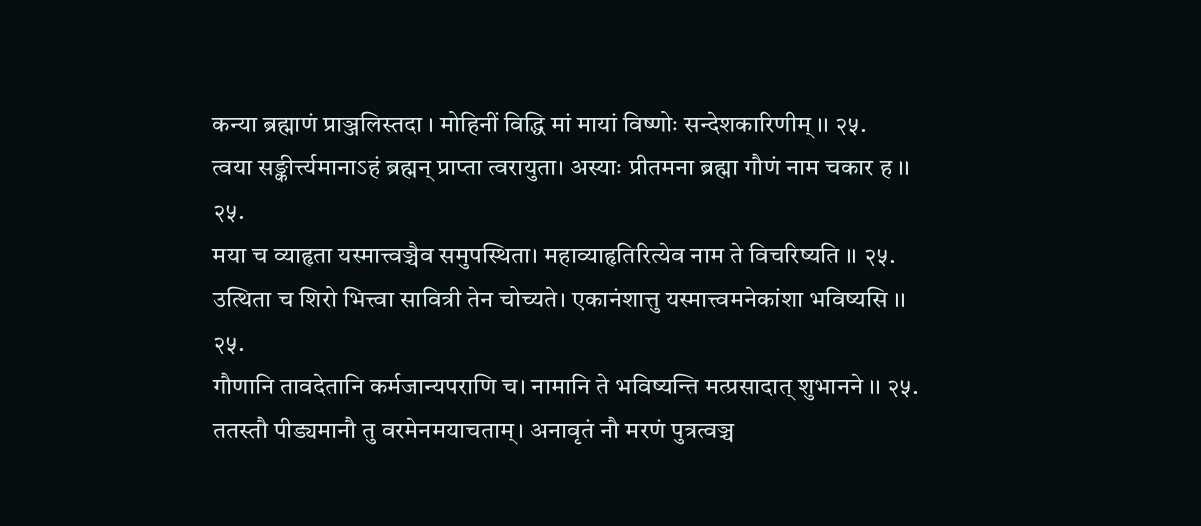कन्या ब्रह्माणं प्राञ्जलिस्तदा । मोहिनीं विद्धि मां मायां विष्णोः सन्देशकारिणीम् ।। २५.
त्वया सङ्कीर्त्त्यमानाऽहं ब्रह्मन् प्राप्ता त्वरायुता। अस्याः प्रीतमना ब्रह्मा गौणं नाम चकार ह ।। २५.
मया च व्याहृता यस्मात्त्वञ्चैव समुपस्थिता। महाव्याहृतिरित्येव नाम ते विचरिष्यति ।। २५.
उत्थिता च शिरो भित्त्वा सावित्री तेन चोच्यते। एकानंशात्तु यस्मात्त्वमनेकांशा भविष्यसि ।। २५.
गौणानि तावदेतानि कर्मजान्यपराणि च। नामानि ते भविष्यन्ति मत्प्रसादात् शुभानने ।। २५.
ततस्तौ पीड्यमानौ तु वरमेनमयाचताम्। अनावृतं नौ मरणं पुत्रत्वञ्च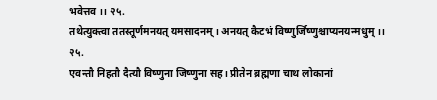भवेत्तव ।। २५.
तथेत्युक्त्वा ततस्तूर्णमनयत् यमसादनम्। अनयत् कैटभं विष्णुर्जिष्णुश्चाप्यनयन्मधुम् ।। २५.
एवन्तौ निहतौ दैत्यौ विष्णुना जिष्णुना सह। प्रीतेन ब्रह्मणा चाथ लोकानां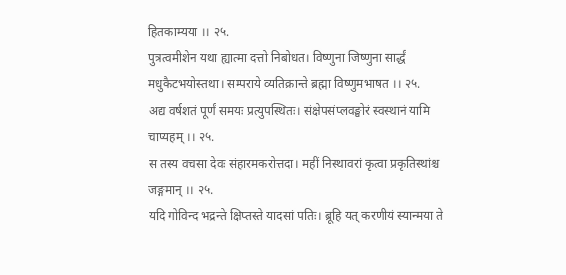हितकाम्यया ।। २५.
पुत्रत्वमीशेन यथा ह्यात्मा दत्तो निबोधत। विष्णुना जिष्णुना सार्द्धं मधुकैटभयोस्तथा। सम्पराये व्यतिक्रान्ते ब्रह्मा विष्णुमभाषत ।। २५.
अद्य वर्षशतं पूर्णं समयः प्रत्युपस्थितः। संक्षेपसंप्लवङ्घोरं स्वस्थानं यामि चाप्यहम् ।। २५.
स तस्य वचसा देवः संहारमकरोत्तदा। महीं निस्थावरां कृत्वा प्रकृतिस्थांश्च जङ्गमान् ।। २५.
यदि गोविन्द भद्रन्ते क्षिप्तस्ते यादसां पतिः। ब्रूहि यत् करणीयं स्यान्मया ते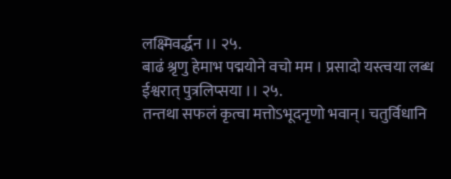लक्ष्मिवर्द्धन ।। २५.
बाढं श्रृणु हेमाभ पद्मयोने वचो मम । प्रसादो यस्त्वया लब्ध ईश्वरात् पुत्रलिप्सया ।। २५.
तन्तथा सफलं कृत्वा मत्तोऽभूदनृणो भवान्। चतुर्विधानि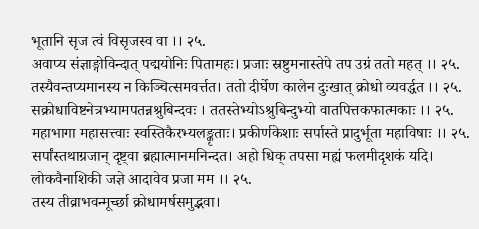भूतानि सृज त्वं विसृजस्व वा ।। २५.
अवाप्य संज्ञाङ्गोविन्दात् पद्मयोनिः पितामहः। प्रजाः स्रष्टुमनास्तेपे तप उग्रं ततो महत् ।। २५.
तस्यैवन्तप्यमानस्य न किञ्चित्समवर्त्तत। ततो दीर्घेण कालेन दुःखात् क्रोधो व्यवर्द्धत ।। २५.
सक्रोधाविष्टनेत्रभ्यामपतन्नश्रुबिन्दवः । ततस्तेभ्योऽश्रुबिन्दुभ्यो वातपित्तकफात्मकाः ।। २५.
महाभागा महासत्त्वाः स्वस्तिकैरभ्यलङ्कृताः। प्रकीर्णकेशाः सर्पास्ते प्रादुर्भूता महाविषाः ।। २५.
सर्पांस्तथाग्रजान् दृष्ट्वा ब्रह्मात्मानमनिन्दत। अहो धिक् तपसा मह्यं फलमीदृशकं यदि। लोकवैनाशिकी जज्ञे आदावेव प्रजा मम ।। २५.
तस्य तीव्राभवन्मूर्च्छा क्रोधामर्षसमुद्भवा।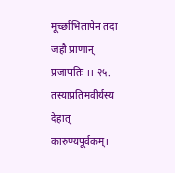मूर्च्छाभितापेन तदा जहौ प्राणान् प्रजापतिः ।। २५.
तस्याप्रतिमवीर्यस्य देहात् कारुण्यपूर्वकम्।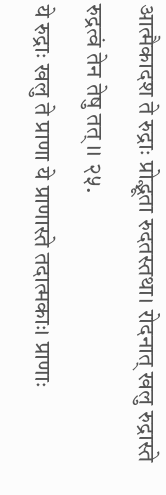आत्मैकादश ते रुद्राः प्रोद्भूता रुदतस्तथा। रोदनात् खलु रुद्रास्ते रुद्रत्वं तेन तेषु तत् ।। २५.
ये रुद्राः खलु ते प्राणा ये प्राणास्ते तदात्मकाः। प्राणाः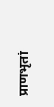प्राणभृतां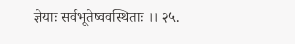ज्ञेयाः सर्वभूतेष्ववस्थिताः ।। २५.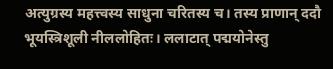अत्युग्रस्य महत्त्वस्य साधुना चरितस्य च। तस्य प्राणान् ददौ भूयस्त्रिशूली नीललोहितः। ललाटात् पद्मयोनेस्तु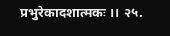प्रभुरेकादशात्मकः ।। २५.